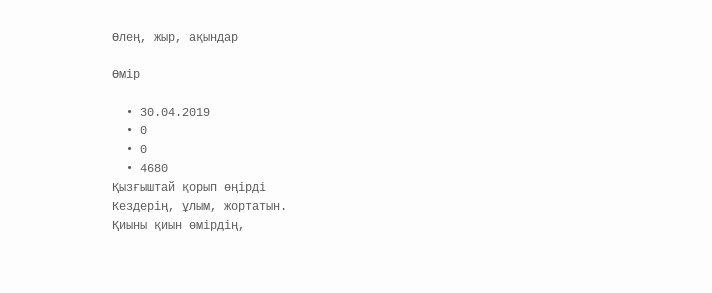Өлең, жыр, ақындар

Өмір

  • 30.04.2019
  • 0
  • 0
  • 4680
Қызғыштай қорып өңірді
Кездерің, ұлым, жортатын.
Қиыны қиын өмірдің,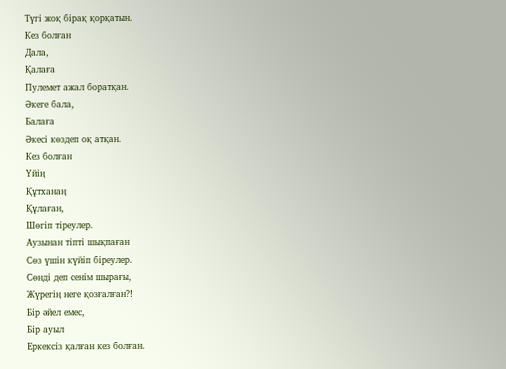Түгі жоқ бірақ қорқатын.
Кез болған
Дала,
Қалаға
Пулемет ажал боратқан.
Әкеге бала,
Балаға
Әкесі көздеп оқ атқан.
Кез болған
Үйің
Құтханаң
Құлаған,
Шөгіп тіреулер.
Аузынан тіпті шықпаған
Сөз үшін күйіп біреулер.
Сөнді деп сенім шырағы,
Жүрегің неге қозғалған?!
Бір әйел емес,
Бір ауыл
Еркексіз қалған кез болған.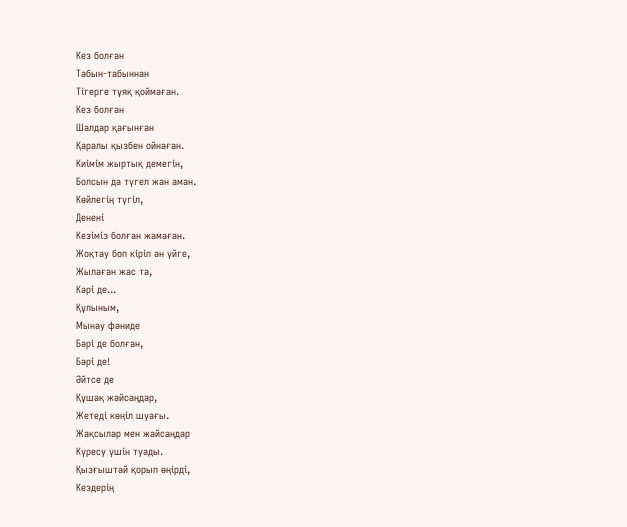Кез болған
Табын-табыннан
Тігерге тұяқ қоймаған.
Кез болған
Шалдар қағынған
Қаралы қызбен ойнаған.
Киімім жыртық демегін,
Болсын да түгел жан аман.
Көйлегің түгіл,
Денені
Кезіміз болған жамаған.
Жоқтау боп кіріп ән үйге,
Жылаған жас та,
Кәрі де...
Құлыным,
Мынау фәниде
Бәрі де болған,
Бәрі де!
Әйтсе де
Құшақ жайсаңдар,
Жетеді көңіл шуағы.
Жақсылар мен жайсаңдар
Күресу үшін туады.
Қызғыштай қорып өңірді,
Кездерің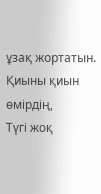ұзақ жортатын.
Қиыны қиын өмірдің,
Түгі жоқ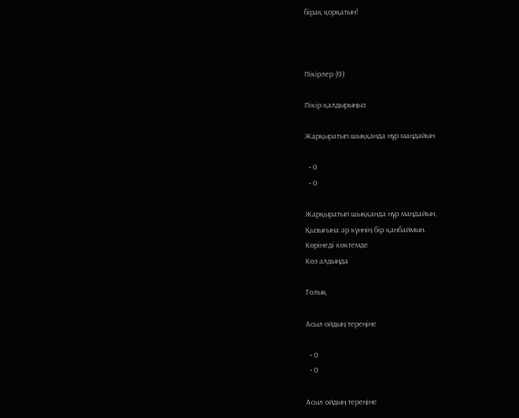бірақ қорқатын!



Пікірлер (0)

Пікір қалдырыңыз

Жарқыратып шыққанда нұр маңдайын

  • 0
  • 0

Жарқыратып шыққанда нұр маңдайын,
Қызығына әр күннің бір қанбаймын.
Көрінеді көктемде
Көз алдыңда

Толық

Асыл ойдың тереңіне

  • 0
  • 0

Асыл ойдың тереңіне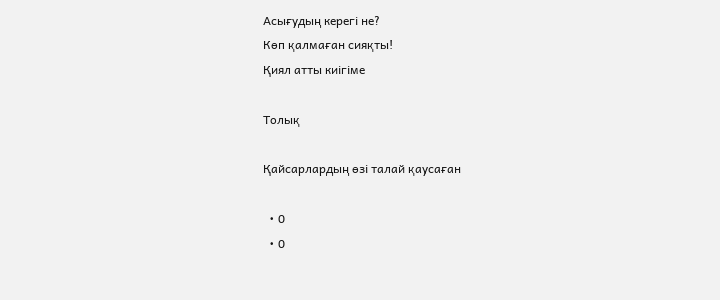Асығудың керегі не?
Көп қалмаған сияқты!
Қиял атты киігіме

Толық

Қайсарлардың өзі талай қаусаған

  • 0
  • 0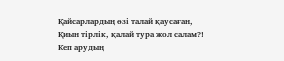Қайсарлардың өзі талай қаусаған,
Қиын тірлік, қалай тура жол салам?!
Кеп арудың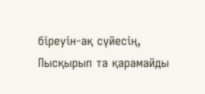біреуін-ақ сүйесің,
Пысқырып та қарамайды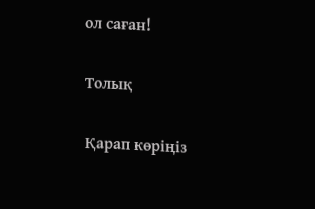ол саған!

Толық

Қарап көріңіз